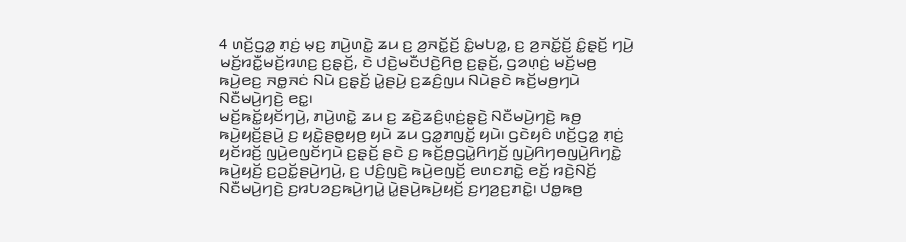4 ꤛꤢꤩ꤬ꤞꤤ꤭ ꤊ꤫ꤢꤦ꤬ ꤗ꤫ꤢ꤬ ꤊꤣꤧ꤬ꤛꤢꤧ꤭ ꤘꤣ ꤢ꤬ ꤤ꤬ꤏꤢꤩ꤭ꤢꤩ꤬ ꤢꤨ꤭ꤗꤝꤤ꤭, ꤢ꤬ ꤤ꤬ꤏꤢꤩ꤭ꤢꤩ꤬ ꤢꤨ꤭ꤔ꤫ꤢꤩ꤬ ꤚꤣꤧ꤬ ꤗꤢꤩ꤬ꤙꤢꤪ꤭ꤗꤢꤩ꤬ꤙꤛꤢ꤬ ꤢ꤬ꤔ꤫ꤢꤩ꤬, ꤢꤧ ꤓꤢꤧ꤬ꤗꤢꤪꤓꤢꤧ꤬ꤖꤥ꤬ ꤢ꤬ꤔ꤫ꤢꤩ꤬, ꤞꤤꤛ꤫ꤢꤦ꤬ ꤗꤢꤩ꤬ꤗꤥ꤬ ꤒꤣꤧ꤬ꤕꤢ꤬ ꤏꤥ꤭ꤏꤢꤦ ꤡꤣꤧ ꤢ꤬ꤔ꤫ꤢꤩ꤬ ꤣꤧ꤭ꤔꤣꤧ꤬ ꤢ꤬ꤘꤢꤨ꤬ꤜꤣ ꤡꤣꤧꤔꤢꤧ ꤒꤢꤩ꤬ꤗꤥ꤬ꤚꤣꤧ ꤡꤢꤪꤗꤣꤧ꤬ꤚꤢꤧ꤬ ꤕꤢ꤭꤯
ꤗꤢꤩ꤬ꤒꤢꤩ꤭ꤟꤢꤩꤚꤣꤧ꤬, ꤊꤣꤧ꤬ꤛꤢꤧ꤭ ꤘꤣ ꤢ꤬ ꤘꤢꤧ꤬ꤘꤢꤨ꤬ꤛ꤫ꤢꤦ꤬ꤔ꤫ꤢꤧ꤬ ꤡꤢꤪꤗꤣꤧ꤬ꤚꤢꤧ꤬ ꤒꤥ꤬ ꤒꤣꤧ꤬ꤟꤢꤩ꤬ꤔꤣꤧ꤬ ꤢ꤬ ꤟꤢꤧ꤭ꤔꤥ꤭ꤟꤥ꤬ ꤟꤣꤧ ꤘꤣ ꤞꤤ꤭ꤊꤜꤢꤩ꤭ ꤟꤣꤧ꤯ ꤞꤢꤧꤟꤢꤨ ꤛꤢꤩ꤬ꤞꤤ꤭ ꤊ꤫ꤢꤦ꤬ ꤟꤢꤩꤙꤢꤩ꤬ ꤜꤣꤧ꤬ꤕꤜꤢꤩꤚꤣꤧ ꤢ꤬ꤔ꤫ꤢꤩ꤬ ꤔꤢꤧ ꤢ꤬ ꤒꤢꤩ꤬ꤥ꤬ꤞꤣꤧ꤭ꤖꤚꤢꤩ꤬ ꤜꤣꤧ꤬ꤖꤚꤥꤜꤣꤧ꤬ꤖꤚꤢꤧ꤭ ꤒꤣꤧ꤬ꤟꤢꤩ꤬ ꤢ꤬ꤑꤢꤩ꤭ꤔꤣꤧ꤬ꤚꤣꤧ꤬, ꤢ꤬ ꤓꤢꤨ꤬ꤜꤢꤧ꤬ ꤒꤣꤧ꤬ꤕꤜꤢꤩ꤬ ꤕꤛꤢꤊꤢꤧ꤭ ꤕꤢꤩ꤬ ꤙꤢꤧ꤬ꤡꤢꤩ꤬ ꤡꤢꤪꤗꤣꤧ꤬ꤚꤢꤧ꤬ ꤢ꤬ꤙꤝꤤꤢ꤬ꤒꤣꤧ꤬ꤚꤣꤧ꤭ ꤣꤧ꤭ꤔꤣꤧ꤬ꤒꤣꤧ꤬ꤟꤢꤩ꤬ ꤢ꤬ꤚꤤ꤬ꤢ꤬ꤊꤢꤧ꤭꤯ ꤓꤥ꤭ꤒꤥ꤬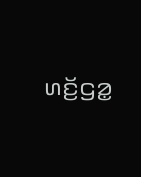ꤛꤢꤩ꤬ꤞꤤ꤭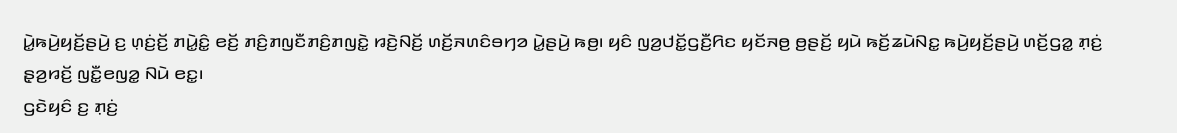ꤣꤧ꤭ꤒꤣꤧ꤬ꤟꤢꤩ꤬ꤔꤣꤧ꤬ ꤢ꤬ ꤛ꤫ꤢꤦ꤬ꤢꤩ꤬ ꤊꤣꤧ꤭ꤢꤨ꤭ ꤕꤢꤩ꤬ ꤊꤢꤨ꤬ꤊꤜꤢꤪꤊꤢꤨ꤬ꤊꤜꤢꤧ꤭ ꤙꤢꤧ꤬ꤡꤢꤩ꤬ ꤛꤢꤩ꤬ꤏꤛꤢꤨꤋꤚꤤ ꤣꤧ꤭ꤔꤣꤧ꤬ ꤒꤥ꤬꤯ ꤟꤢꤨ ꤜꤤ꤬ꤓꤢꤩ꤭ꤞꤢꤪ꤬ꤖꤢ ꤟꤢꤩꤏꤥ꤬ ꤥ꤬ꤔꤢꤩ꤬ ꤟꤣꤧ ꤒꤢꤩ꤬ꤘꤣꤧꤡꤢ꤭ ꤒꤣꤧ꤬ꤟꤢꤩ꤬ꤔꤣꤧ꤬ ꤛꤢꤩ꤬ꤞꤤ꤭ ꤊ꤫ꤢꤦ꤬ ꤔ꤫ꤤ꤬ꤙꤢꤩ꤬ ꤜꤢꤪ꤭ꤕꤜꤤ꤭ ꤡꤣꤧ ꤕꤢ꤭꤯
ꤞꤢꤧꤟꤢꤨ ꤢ꤬ ꤊ꤫ꤢꤦ꤬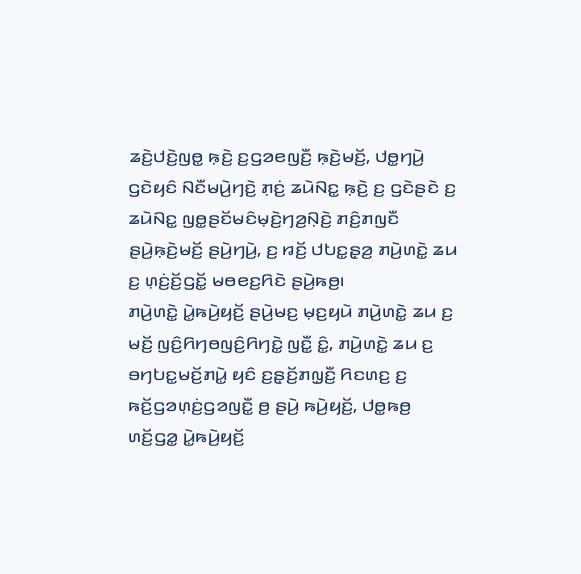ꤘꤢꤧ꤬ꤓꤢꤧ꤬ꤜꤥ꤭ ꤒ꤫ꤢꤧ꤬ ꤢ꤬ꤞꤤꤕꤜꤢꤪ꤬ ꤒ꤫ꤢꤧ꤬ꤗꤢꤩ꤬, ꤓꤥ꤭ꤚꤣꤧ꤬ ꤞꤢꤧꤟꤢꤨ ꤡꤢꤪꤗꤣꤧ꤬ꤚꤢꤧ꤬ ꤊ꤫ꤢꤦ꤬ ꤘꤣꤧꤡꤢ꤭ ꤒ꤫ꤢꤧ꤬ ꤢ꤬ ꤞꤢꤧꤔꤢꤧ ꤢ꤬ ꤘꤣꤧꤡꤢ꤭ ꤜꤥ꤭ꤔꤢꤩꤗꤢꤨꤗ꤫ꤢꤧ꤬ꤚꤤ꤬ꤡ꤫ꤢꤧ꤬ ꤊꤢꤨ꤬ꤊꤜꤢꤪ ꤔꤣꤧ꤬ꤒ꤫ꤢꤧ꤬ꤗꤢꤩ꤬ ꤔꤣꤧ꤬ꤚꤣꤧ꤬, ꤢ꤬ ꤙꤢꤩ꤬ ꤓꤝꤢ꤭ꤔ꤫ꤤ꤬ ꤊꤣꤧ꤬ꤛꤢꤧ꤭ ꤘꤣ ꤢ꤬ ꤛ꤫ꤢꤦ꤬ꤢꤩ꤬ꤞꤢꤩ꤭ ꤗꤥꤕꤢ꤬ꤖꤢꤧ ꤔꤣꤧ꤬ꤒꤥ꤬꤯
ꤊꤣꤧ꤬ꤛꤢꤧ꤭ ꤣꤧ꤭ꤒꤣꤧ꤬ꤟꤢꤩ꤬ ꤔꤣꤧ꤬ꤗꤢ꤬ ꤗ꤫ꤢ꤬ꤟꤣꤧ ꤊꤣꤧ꤬ꤛꤢꤧ꤭ ꤘꤣ ꤢ꤬ ꤗꤢꤩ꤬ ꤜꤢꤨ꤬ꤖꤚꤥꤜꤢꤨ꤬ꤖꤚꤢꤧ꤭ ꤜꤢꤪ꤭ ꤢꤨ꤭, ꤊꤣꤧ꤬ꤛꤢꤧ꤭ ꤘꤣ ꤢ꤬ ꤋꤚꤝꤢ꤭ꤗꤢꤩ꤬ꤊꤣꤧ꤭ ꤟꤢꤨ ꤢ꤬ꤔ꤫ꤢꤩ꤬ꤊꤜ꤫ꤢꤪ꤬ ꤖꤢꤛꤢ꤬ ꤢ꤬ ꤒꤢꤩ꤬ꤞꤤꤛ꤫ꤢꤦ꤬ꤞꤤꤜꤢꤪ꤭ ꤥ꤬ ꤔꤣꤧ꤬ ꤒꤣꤧ꤬ꤟꤢꤩ꤬, ꤓꤥ꤭ꤒꤥ꤬ ꤛꤢꤩ꤬ꤞꤤ꤭ ꤣꤧ꤭ꤒꤣꤧ꤬ꤟꤢꤩ꤬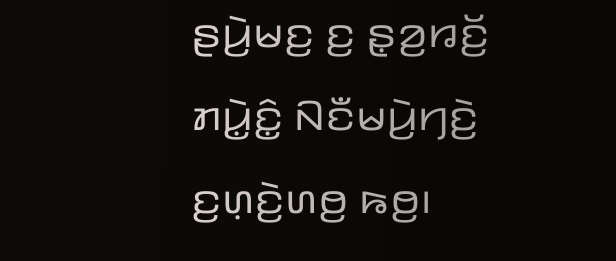ꤔꤣꤧ꤬ꤗꤢ꤬ ꤢ꤬ ꤔ꤫ꤤ꤬ꤙꤢꤩ꤬ ꤊꤣꤧ꤭ꤢꤨ꤭ ꤡꤢꤪꤗꤣꤧ꤬ꤚꤢꤧ꤬ ꤢ꤬ꤛ꤫ꤢꤧ꤬ꤛꤥ꤬ ꤒꤥ꤬꤯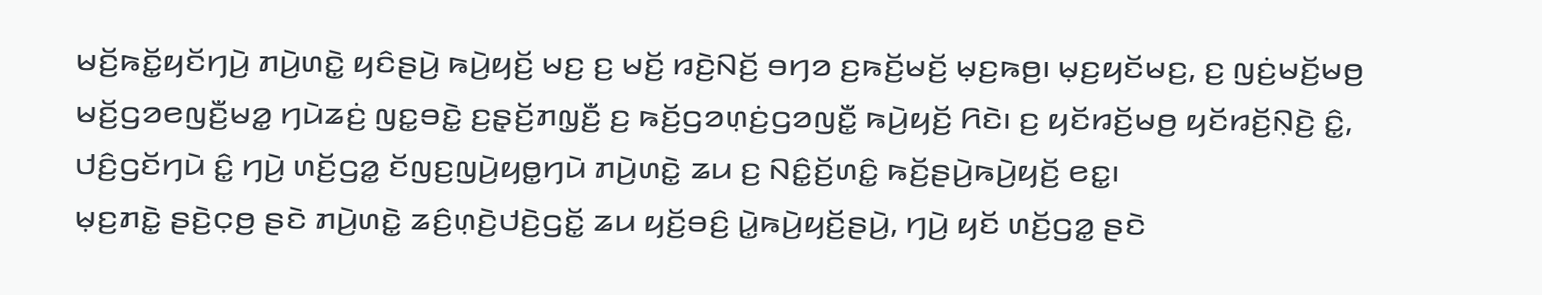ꤗꤢꤩ꤬ꤒꤢꤩ꤭ꤟꤢꤩꤚꤣꤧ꤬ ꤊꤣꤧ꤬ꤛꤢꤧ꤭ ꤟꤢꤨꤔꤣꤧ꤬ ꤒꤣꤧ꤬ꤟꤢꤩ꤬ ꤗꤢ꤬ ꤢ꤬ ꤗꤢꤩ꤬ ꤙꤢꤧ꤬ꤡꤢꤩ꤬ ꤋꤚꤤ ꤢ꤬ꤒꤢꤩ꤬ꤗꤢꤩ꤬ ꤗ꤫ꤢ꤬ꤒꤥ꤬꤯ ꤗ꤫ꤢ꤬ꤟꤢꤩꤗꤢ꤬, ꤢ꤬ ꤜꤢꤦ꤬ꤗꤢꤩ꤬ꤗꤥ꤬ ꤗꤢꤩ꤬ꤞꤤꤕꤜꤢꤪ꤬ꤗꤤ꤭ ꤚꤣꤧꤘꤢꤦ꤬ ꤜꤢ꤭ꤋꤢꤧ꤭ ꤢ꤬ꤔ꤫ꤢꤩ꤬ꤊꤜ꤫ꤢꤪ꤬ ꤢ꤬ ꤒꤢꤩ꤬ꤞꤤꤛ꤫ꤢꤦ꤬ꤞꤤꤜꤢꤪ꤭ ꤒꤣꤧ꤬ꤟꤢꤩ꤬ ꤖꤢꤧ꤯ ꤢ꤬ ꤟꤢꤩꤙꤢꤩ꤬ꤗꤥ꤬ ꤟꤢꤩꤙꤢꤩ꤬ꤡ꤫ꤢꤧ꤬ ꤢꤨ꤭, ꤓꤢꤨ꤬ꤞꤢꤩꤚꤣꤧ ꤢꤨ꤭ ꤚꤣꤧ꤬ ꤛꤢꤩ꤬ꤞꤤ꤭ ꤢꤩꤜꤢ꤬ꤜꤣꤧ꤬ꤟꤥ꤭ꤚꤣꤧ ꤊꤣꤧ꤬ꤛꤢꤧ꤭ ꤘꤣ ꤢ꤬ ꤡꤢꤨ꤭ꤢꤩ꤬ꤛꤢꤨ꤭ ꤒꤢꤩ꤬ꤔꤣꤧ꤬ꤒꤣꤧ꤬ꤟꤢꤩ꤬ ꤕꤢ꤭꤯
ꤗ꤫ꤢ꤬ꤊꤢꤧ꤭ ꤔꤢꤧ꤬ꤍ꤫ꤥ꤬ ꤔꤢꤧ ꤊꤣꤧ꤬ꤛꤢꤧ꤭ ꤘꤢꤨ꤬ꤛ꤫ꤢꤧ꤬ꤓꤢꤧ꤬ꤞꤢꤩ꤭ ꤘꤣ ꤟꤢꤩ꤬ꤋꤢꤨ꤬ ꤣꤧ꤭ꤒꤣꤧ꤬ꤟꤢꤩ꤬ꤔꤣꤧ꤬, ꤚꤣꤧ꤬ ꤟꤢꤩ ꤛꤢꤩ꤬ꤞꤤ꤭ ꤔꤢꤧ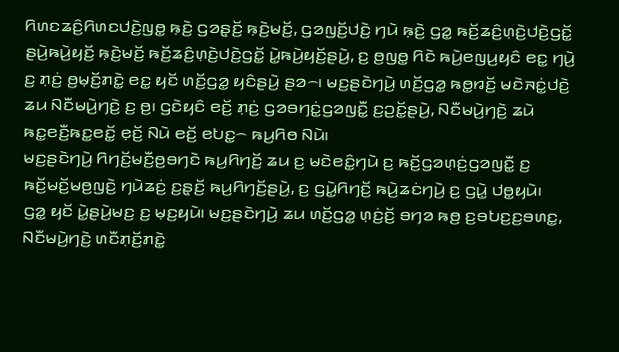ꤖꤛꤢꤘꤢꤨ꤬ꤖꤛꤢꤓꤢꤧ꤬ꤜꤥ꤭ ꤒ꤫ꤢꤧ꤬ ꤞꤤꤔ꤫ꤢꤩ꤬ ꤒ꤫ꤢꤧ꤬ꤗꤢꤩ꤬, ꤞꤤꤜꤢꤩ꤬ꤓꤢꤧ꤬ ꤚꤣꤧ ꤒ꤫ꤢꤧ꤬ ꤞꤤ꤭ ꤒꤢꤩ꤬ꤘꤢꤨ꤬ꤛ꤫ꤢꤧ꤬ꤓꤢꤧ꤬ꤞꤢꤩ꤭ ꤔꤣꤧ꤬ꤒꤣꤧ꤬ꤟꤢꤩ꤬ ꤒ꤫ꤢꤧ꤬ꤗꤢꤩ꤬ ꤒꤢꤩ꤬ꤘꤢꤨ꤬ꤛ꤫ꤢꤧ꤬ꤓꤢꤧ꤬ꤞꤢꤩ꤭ ꤣꤧ꤭ꤒꤣꤧ꤬ꤟꤢꤩ꤬ꤔꤣꤧ꤬, ꤢ꤬ ꤥ꤬ꤜꤥ꤭ ꤖꤢꤧ ꤒꤣꤧ꤬ꤕꤜꤣ꤬ꤟꤢꤨ ꤕꤢ꤭ ꤚꤣꤧ꤬ ꤢ꤬ ꤊ꤫ꤢꤦ꤬ ꤥ꤬ꤗ꤫ꤢꤩ꤬ꤊꤢꤧ꤭ ꤕꤢ꤭ ꤟꤢꤩ ꤛꤢꤩ꤬ꤞꤤ꤭ ꤟꤢꤨꤔꤣꤧ꤬ ꤔꤤ꤮꤯ ꤗꤢ꤬ꤔꤢꤧꤚꤣꤧ꤬ ꤛꤢꤩ꤬ꤞꤤ꤭ ꤒꤥ꤭ꤙꤢꤩ꤬ ꤗꤢꤧꤏꤢꤦ꤭ꤓꤢꤧ꤬ ꤘꤣ ꤡꤢꤪꤗꤣꤧ꤬ꤚꤢꤧ꤬ ꤢ꤬ ꤥ꤬꤯ ꤞꤢꤧꤟꤢꤨ ꤕꤢꤩ꤬ ꤊ꤫ꤢꤦ꤬ ꤞꤤꤋꤚꤢꤦ꤭ꤞꤤꤜꤢꤪ꤭ ꤢ꤬ꤑꤢꤩ꤭ꤔꤣꤧ꤬, ꤡꤢꤪꤗꤣꤧ꤬ꤚꤢꤧ꤬ ꤘꤣꤧ ꤒꤢ꤭ꤕꤢꤪ꤬ꤒꤢ꤭ꤕꤢꤩ꤭ ꤕ꤫ꤢꤩ꤬ ꤡꤣꤧ ꤕꤢꤩ꤬ ꤕꤝꤢ꤭꤮ ꤒꤣ꤬ꤖꤥ ꤡꤣꤧ꤯
ꤗꤢ꤬ꤔꤢꤧꤚꤣꤧ꤬ ꤖꤚꤢꤩ꤬ꤗꤢꤪ꤬ꤥ꤬ꤋꤚꤢꤧ ꤒꤣ꤬ꤖꤚꤢꤩ꤬ ꤘꤣ ꤢ꤬ ꤗꤢꤧꤕꤢꤨ꤭ꤚꤣꤧ ꤢ꤬ ꤒꤢꤩ꤬ꤞꤤꤛ꤫ꤢꤦ꤬ꤞꤤꤜꤢꤪ꤭ ꤢ꤬ ꤒꤢꤩ꤬ꤗꤢꤩ꤬ꤗꤥ꤬ꤜꤢꤧ꤬ ꤚꤣꤧꤘꤢꤦ꤬ ꤢ꤬ꤔ꤫ꤢꤩ꤬ ꤒꤣ꤬ꤖꤚꤢꤩ꤬ꤔꤣꤧ꤬, ꤢ꤬ ꤞꤣꤧ꤭ꤖꤚꤢꤩ꤬ ꤒꤣꤧ꤬ꤘꤢꤦꤚꤣꤧ꤬ ꤢ꤬ ꤞꤣꤧ꤭ ꤓꤥ꤭ꤟꤣꤧ꤯
ꤞꤤ꤭ ꤟꤢꤩ ꤣꤧ꤭ꤔꤣꤧ꤬ꤗꤢ꤬ ꤢ꤬ ꤗ꤫ꤢ꤬ꤟꤣꤧ꤯ ꤗꤢ꤬ꤔꤢꤧꤚꤣꤧ꤬ ꤘꤣ ꤛꤢꤩ꤬ꤞꤤ꤭ ꤛ꤫ꤢꤦ꤬ꤢꤩ꤬ ꤋꤚꤤ ꤒꤥ꤬ ꤢ꤬ꤋꤝꤢ꤬ꤢ꤬ꤋꤛꤢ꤭, ꤡꤢꤪꤗꤣꤧ꤬ꤚꤢꤧ꤬ ꤛꤢꤪꤊ꤫ꤢꤩ꤬ꤊꤢꤧ꤭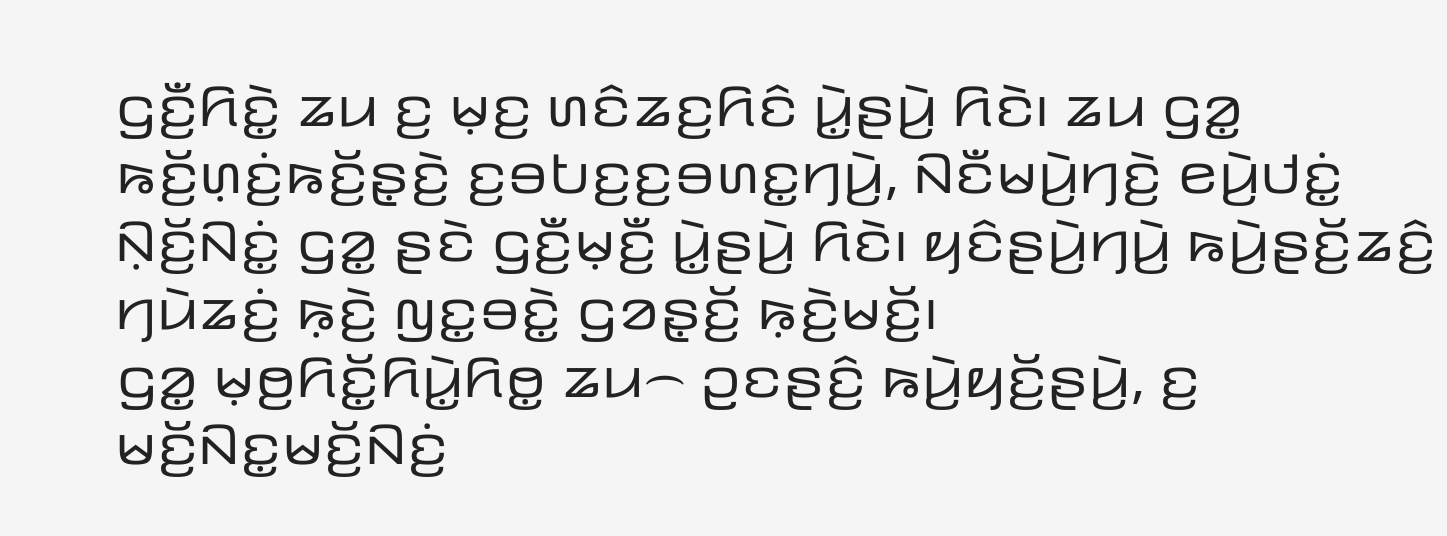ꤞꤢꤪ꤬ꤖꤢꤧ꤭ ꤘꤣ ꤢ꤬ ꤗ꤫ꤢ꤬ ꤛꤢꤨꤘꤢ꤬ꤖꤢꤨ ꤣꤧ꤭ꤔꤣꤧ꤬ ꤖꤢꤧ꤯ ꤘꤣ ꤞꤤ꤭ ꤒꤢꤩ꤬ꤛ꤫ꤢꤦ꤬ꤒꤢꤩ꤬ꤔ꤫ꤢꤧ꤬ ꤢ꤬ꤋꤝꤢ꤬ꤢ꤬ꤋꤛꤢ꤭ꤚꤣꤧ꤬, ꤡꤢꤪꤗꤣꤧ꤬ꤚꤢꤧ꤬ ꤕꤣꤧ꤬ꤓꤢꤦ꤭ ꤡ꤫ꤢꤩ꤬ꤡꤢꤦ꤭ ꤞꤤ꤭ ꤔꤢꤧ ꤞꤢꤪ꤬ꤗ꤫ꤢꤪ꤬ ꤣꤧ꤭ꤔꤣꤧ꤬ ꤖꤢꤧ꤯ ꤟꤢꤨꤔꤣꤧ꤬ꤚꤣꤧ꤬ ꤒꤣꤧ꤬ꤔꤢꤩ꤬ꤘꤢꤨ꤬ ꤚꤣꤧꤘꤢꤦ꤬ ꤒ꤫ꤢꤧ꤬ ꤜꤢ꤭ꤋꤢꤧ꤭ ꤞꤤꤔ꤫ꤢꤩ꤬ ꤒ꤫ꤢꤧ꤬ꤗꤢꤩ꤬꤯
ꤞꤤ꤭ ꤗ꤫ꤥ꤬ꤖꤢꤩ꤭ꤖꤣꤧ꤭ꤖꤥ꤭ ꤘꤣ꤮ ꤑꤢꤔꤢꤨ꤬ ꤒꤣꤧ꤬ꤟꤢꤩ꤬ꤔꤣꤧ꤬, ꤢ꤬ ꤗꤢꤩ꤬ꤡꤢ꤭ꤗꤢꤩ꤬ꤡꤢꤦ꤬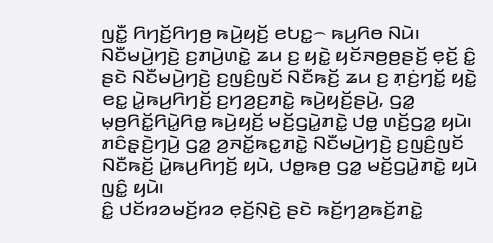ꤜꤢꤪ꤭ ꤖꤚꤢꤩ꤬ꤖꤚꤥ꤬ ꤒꤣꤧ꤬ꤟꤢꤩ꤬ ꤕꤝꤢ꤭꤮ ꤒꤣ꤬ꤖꤥ ꤡꤣꤧ꤯ ꤡꤢꤪꤗꤣꤧ꤬ꤚꤢꤧ꤬ ꤢ꤬ꤊꤣꤧ꤬ꤛꤢꤧ꤭ ꤘꤣ ꤢ꤬ ꤟꤢꤧ꤭ ꤟꤢꤩꤏꤥ꤬ꤥ꤬ꤔꤢꤩ꤬ ꤕ꤫ꤢꤩ꤬ ꤢꤨ꤭ ꤔꤢꤧ ꤡꤢꤪꤗꤣꤧ꤬ꤚꤢꤧ꤬ ꤢ꤬ꤜꤢꤨ꤬ꤜꤢꤩ ꤡꤢꤪꤒꤢꤩ꤬ ꤘꤣ ꤢ꤬ ꤊ꤫ꤢꤦ꤬ꤚꤢꤩ꤭ ꤟꤢꤧ꤭ ꤕꤢ꤭ ꤣꤧ꤭ꤒꤣ꤬ꤖꤚꤢꤩ꤬ ꤢ꤬ꤚꤤ꤬ꤢ꤬ꤊꤢꤧ꤭ ꤒꤣꤧ꤬ꤟꤢꤩ꤬ꤔꤣꤧ꤬, ꤞꤤ꤭ ꤗ꤫ꤥ꤬ꤖꤢꤩ꤭ꤖꤣꤧ꤭ꤖꤥ꤭ ꤒꤣꤧ꤬ꤟꤢꤩ꤬ ꤗꤢꤩ꤬ꤞꤣꤧ꤭ꤊꤢꤧ꤭ ꤓꤥ꤭ ꤛꤢꤩ꤬ꤞꤤ꤭ ꤟꤣꤧ꤯ ꤊꤢꤨꤔ꤫ꤢꤧ꤬ꤚꤣꤧ꤬ ꤞꤤ꤭ ꤤ꤬ꤏꤢꤩ꤭ꤒꤢ꤭ꤊꤢꤧ꤭ ꤡꤢꤪꤗꤣꤧ꤬ꤚꤢꤧ꤬ ꤢ꤬ꤜꤢꤨ꤬ꤜꤢꤩ ꤡꤢꤪꤒꤢꤩ꤬ ꤣꤧ꤭ꤒꤣ꤬ꤖꤚꤢꤩ꤬ ꤟꤣꤧ, ꤓꤥ꤭ꤒꤥ꤬ ꤞꤤ꤭ ꤗꤢꤩ꤬ꤞꤣꤧ꤭ꤊꤢꤧ꤭ ꤟꤣꤧ ꤜꤢꤨ꤭ ꤟꤣꤧ꤯
ꤢꤨ꤭ ꤓꤢꤩꤙꤤꤗꤢꤩ꤬ꤙꤤ ꤕ꤫ꤢꤩ꤬ꤡ꤫ꤢꤧ꤬ ꤔꤢꤧ ꤒꤢꤩ꤬ꤚꤤ꤬ꤒꤢꤩ꤬ꤊꤢꤧ꤭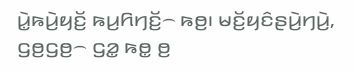ꤣꤧ꤭ꤒꤣꤧ꤬ꤟꤢꤩ꤬ ꤒꤣ꤬ꤖꤚꤢꤩ꤬꤮ ꤒꤥ꤬꤯ ꤗꤢꤩ꤬ꤟꤢꤨꤔꤣꤧ꤬ꤚꤣꤧ꤬, ꤞꤥ꤬ꤞꤥ꤬꤮ ꤞꤤ꤭ ꤒꤥ꤭ ꤥ꤬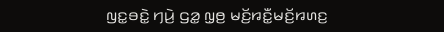ꤜꤢ꤭ꤋꤢꤧ꤭ ꤚꤣꤧ꤬ ꤞꤤ꤭ ꤜ꤫ꤥ꤬ ꤗꤢꤩ꤬ꤙꤢꤪ꤭ꤗꤢꤩ꤬ꤙꤛꤢ꤬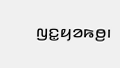ꤜꤢ꤭ꤟꤤꤒꤥ꤬꤯